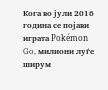Кога во јули 2016 година се појави играта Pokémon Go, милиони луѓе ширум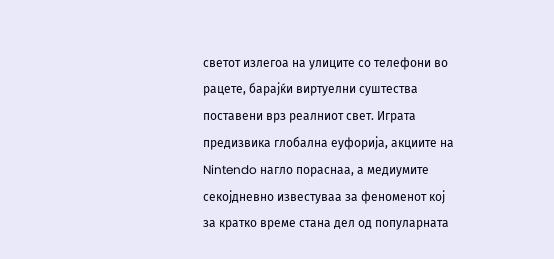светот излегоа на улиците со телефони во рацете, барајќи виртуелни суштества поставени врз реалниот свет. Играта предизвика глобална еуфорија, акциите на Nintendo нагло пораснаа, а медиумите секојдневно известуваа за феноменот кој за кратко време стана дел од популарната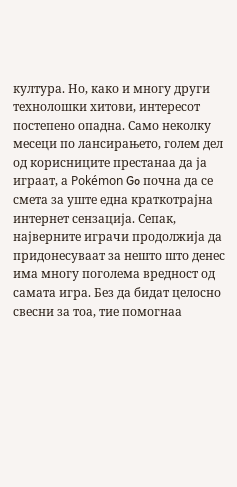култура. Но, како и многу други технолошки хитови, интересот постепено опадна. Само неколку месеци по лансирањето, голем дел од корисниците престанаа да ја играат, а Pokémon Go почна да се смета за уште една краткотрајна интернет сензација. Сепак, најверните играчи продолжија да придонесуваат за нешто што денес има многу поголема вредност од самата игра. Без да бидат целосно свесни за тоа, тие помогнаа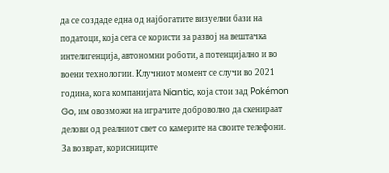да се создаде една од најбогатите визуелни бази на податоци, која сега се користи за развој на вештачка интелигенција, автономни роботи, а потенцијално и во воени технологии. Клучниот момент се случи во 2021 година, кога компанијата Niantic, која стои зад Pokémon Go, им овозможи на играчите доброволно да скенираат делови од реалниот свет со камерите на своите телефони. За возврат, корисниците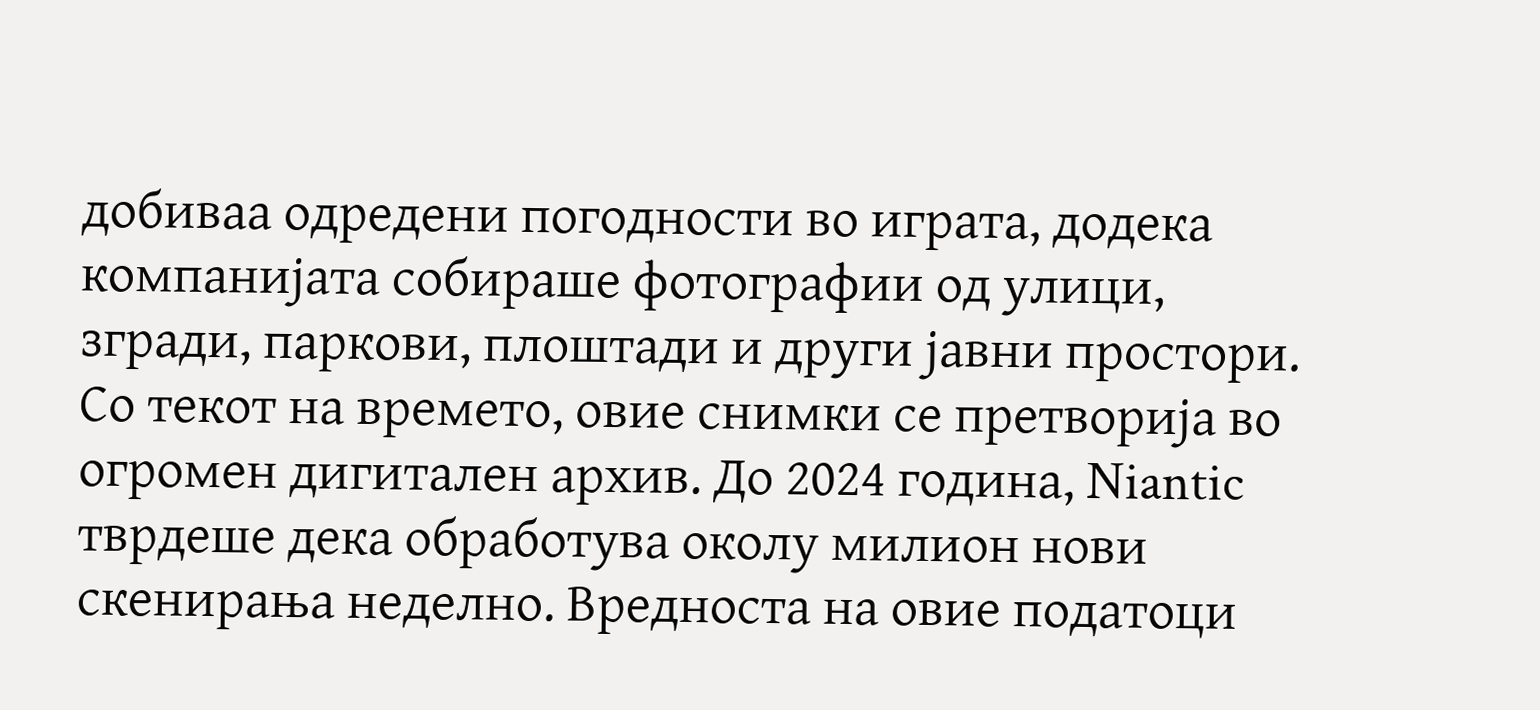добиваа одредени погодности во играта, додека компанијата собираше фотографии од улици, згради, паркови, плоштади и други јавни простори. Со текот на времето, овие снимки се претворија во огромен дигитален архив. До 2024 година, Niantic тврдеше дека обработува околу милион нови скенирања неделно. Вредноста на овие податоци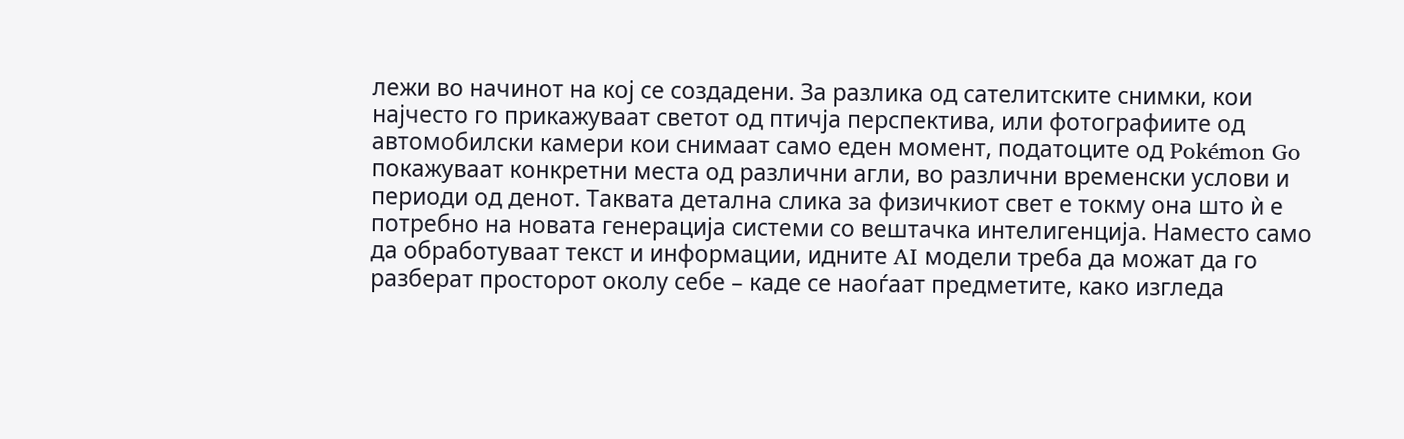лежи во начинот на кој се создадени. За разлика од сателитските снимки, кои најчесто го прикажуваат светот од птичја перспектива, или фотографиите од автомобилски камери кои снимаат само еден момент, податоците од Pokémon Go покажуваат конкретни места од различни агли, во различни временски услови и периоди од денот. Таквата детална слика за физичкиот свет е токму она што ѝ е потребно на новата генерација системи со вештачка интелигенција. Наместо само да обработуваат текст и информации, идните AI модели треба да можат да го разберат просторот околу себе – каде се наоѓаат предметите, како изгледа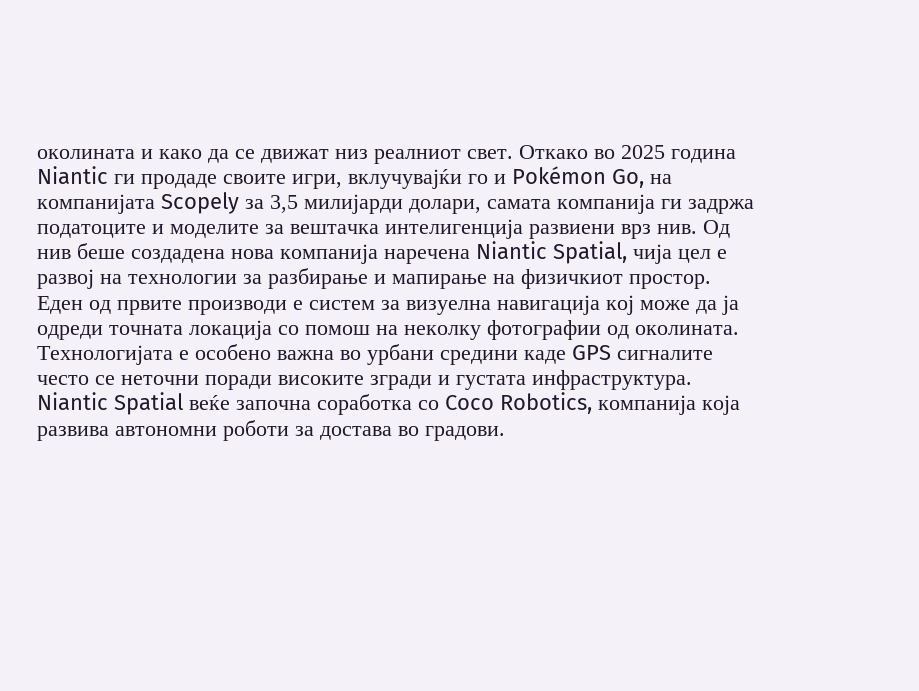околината и како да се движат низ реалниот свет. Откако во 2025 година Niantic ги продаде своите игри, вклучувајќи го и Pokémon Go, на компанијата Scopely за 3,5 милијарди долари, самата компанија ги задржа податоците и моделите за вештачка интелигенција развиени врз нив. Од нив беше создадена нова компанија наречена Niantic Spatial, чија цел е развој на технологии за разбирање и мапирање на физичкиот простор. Еден од првите производи е систем за визуелна навигација кој може да ја одреди точната локација со помош на неколку фотографии од околината. Технологијата е особено важна во урбани средини каде GPS сигналите често се неточни поради високите згради и густата инфраструктура. Niantic Spatial веќе започна соработка со Coco Robotics, компанија која развива автономни роботи за достава во градови.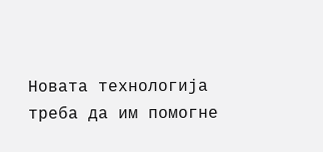Новата технологија треба да им помогне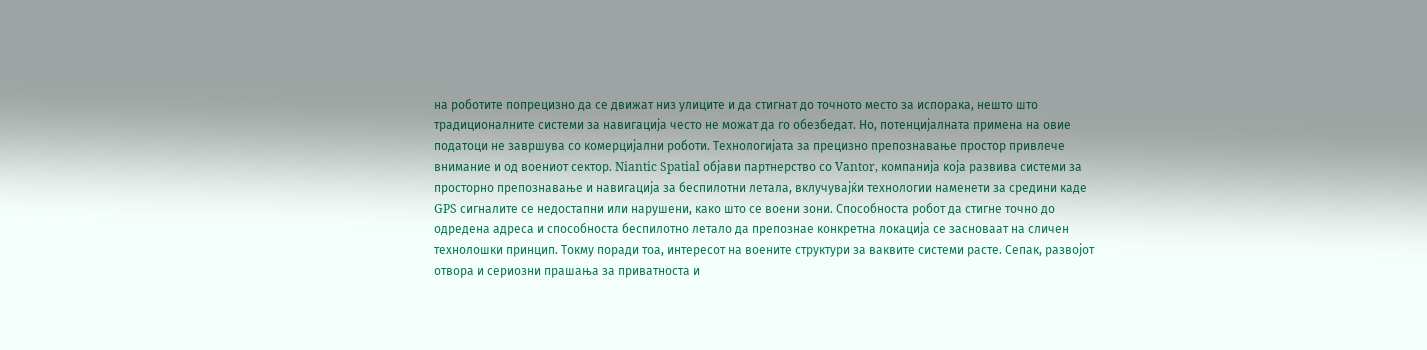на роботите попрецизно да се движат низ улиците и да стигнат до точното место за испорака, нешто што традиционалните системи за навигација често не можат да го обезбедат. Но, потенцијалната примена на овие податоци не завршува со комерцијални роботи. Технологијата за прецизно препознавање простор привлече внимание и од воениот сектор. Niantic Spatial објави партнерство со Vantor, компанија која развива системи за просторно препознавање и навигација за беспилотни летала, вклучувајќи технологии наменети за средини каде GPS сигналите се недостапни или нарушени, како што се воени зони. Способноста робот да стигне точно до одредена адреса и способноста беспилотно летало да препознае конкретна локација се засноваат на сличен технолошки принцип. Токму поради тоа, интересот на воените структури за ваквите системи расте. Сепак, развојот отвора и сериозни прашања за приватноста и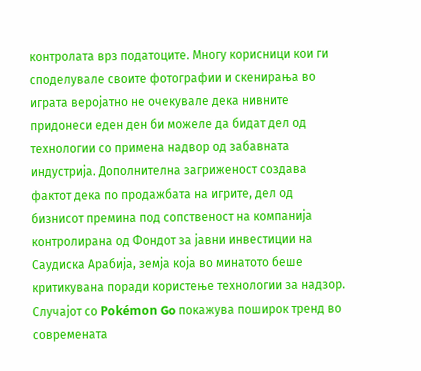контролата врз податоците. Многу корисници кои ги споделувале своите фотографии и скенирања во играта веројатно не очекувале дека нивните придонеси еден ден би можеле да бидат дел од технологии со примена надвор од забавната индустрија. Дополнителна загриженост создава фактот дека по продажбата на игрите, дел од бизнисот премина под сопственост на компанија контролирана од Фондот за јавни инвестиции на Саудиска Арабија, земја која во минатото беше критикувана поради користење технологии за надзор. Случајот со Pokémon Go покажува поширок тренд во современата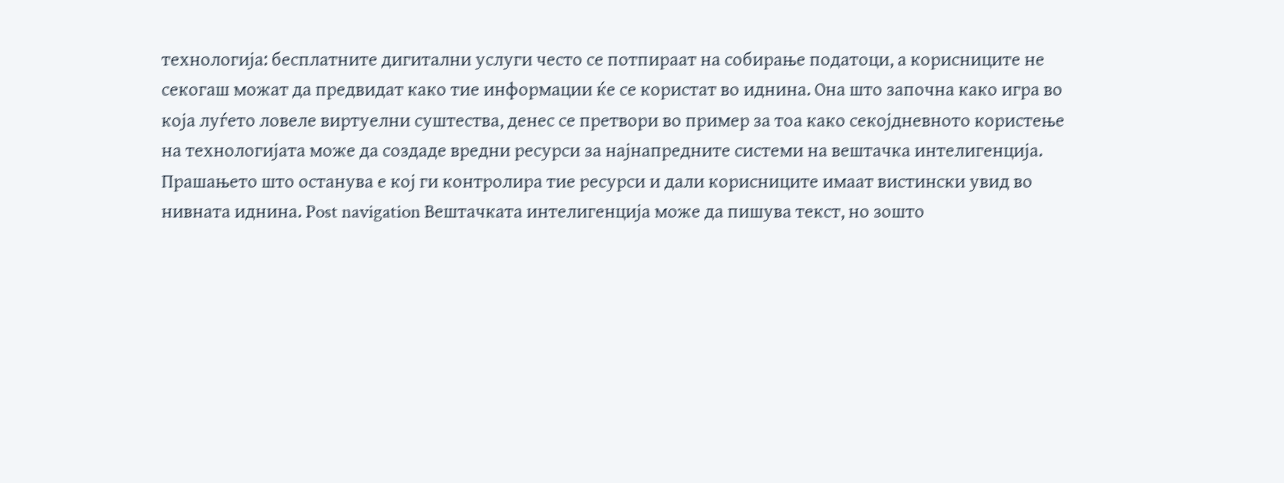технологија: бесплатните дигитални услуги често се потпираат на собирање податоци, а корисниците не секогаш можат да предвидат како тие информации ќе се користат во иднина. Она што започна како игра во која луѓето ловеле виртуелни суштества, денес се претвори во пример за тоа како секојдневното користење на технологијата може да создаде вредни ресурси за најнапредните системи на вештачка интелигенција. Прашањето што останува е кој ги контролира тие ресурси и дали корисниците имаат вистински увид во нивната иднина. Post navigation Вештачката интелигенција може да пишува текст, но зошто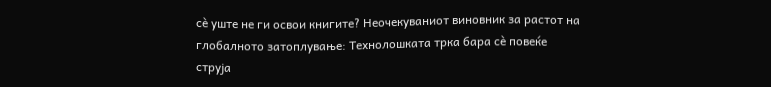сè уште не ги освои книгите? Неочекуваниот виновник за растот на глобалното затоплување: Технолошката трка бара сè повеќе струја